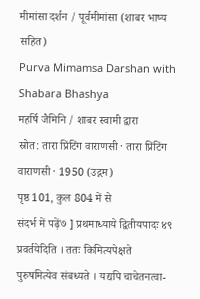मीमांसा दर्शन / पूर्वमीमांसा (शाबर भाष्य सहित)
Purva Mimamsa Darshan with Shabara Bhashya
महर्षि जैमिनि / शाबर स्वामी द्वारा
स्रोत: तारा प्रिंटिंग वाराणसी · तारा प्रिंटिंग वाराणसी · 1950 (उद्गम)
पृष्ठ 101, कुल 804 में से
संदर्भ में पढ़ें७ ] प्रथमाध्याये द्वितीयपादः ४९ प्रवर्तयेदिति । ततः किमित्यपेक्षते पुरुषमित्येव संबध्यते । यद्यपि चाचेतनत्वा-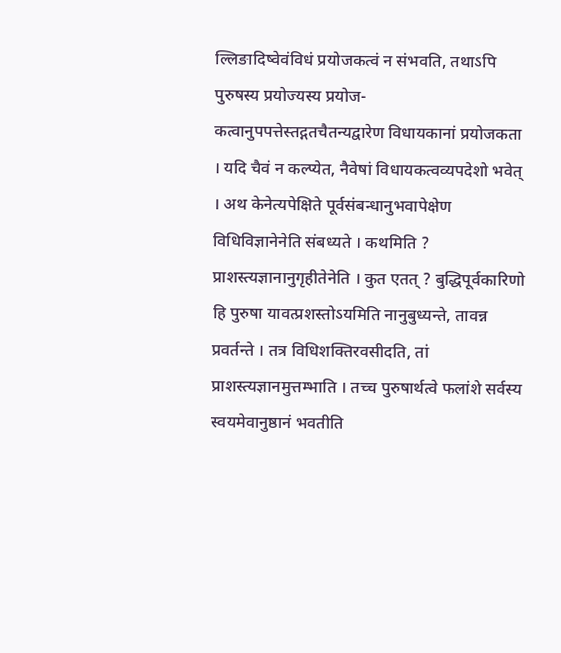ल्लिङादिष्वेवंविधं प्रयोजकत्वं न संभवति, तथाऽपि पुरुषस्य प्रयोज्यस्य प्रयोज- कत्वानुपपत्तेस्तद्गतचैतन्यद्वारेण विधायकानां प्रयोजकता । यदि चैवं न कल्प्येत, नैवेषां विधायकत्वव्यपदेशो भवेत् । अथ केनेत्यपेक्षिते पूर्वसंबन्धानुभवापेक्षेण विधिविज्ञानेनेति संबध्यते । कथमिति ? प्राशस्त्यज्ञानानुगृहीतेनेति । कुत एतत् ? बुद्धिपूर्वकारिणो हि पुरुषा यावत्प्रशस्तोऽयमिति नानुबुध्यन्ते, तावन्न प्रवर्तन्ते । तत्र विधिशक्तिरवसीदति, तां प्राशस्त्यज्ञानमुत्तम्भाति । तच्च पुरुषार्थत्वे फलांशे सर्वस्य स्वयमेवानुष्ठानं भवतीति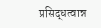प्रसिद्धत्वान्न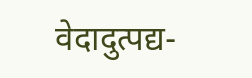वेदादुत्पद्य-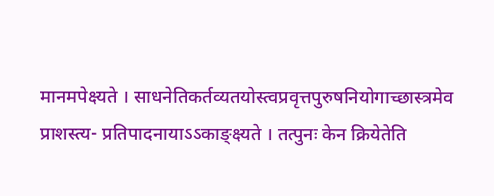मानमपेक्ष्यते । साधनेतिकर्तव्यतयोस्त्वप्रवृत्तपुरुषनियोगाच्छास्त्रमेव प्राशस्त्य- प्रतिपादनायाऽऽकाङ्क्ष्यते । तत्पुनः केन क्रियेतेति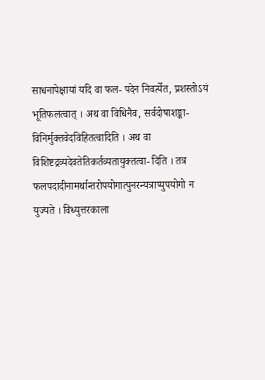साधनापेक्षायां यदि वा फल- पदेन निवर्त्येत, प्रशस्तोऽयं भूतिफलत्वात् । अथ वा विधिनैव, सर्वदोषाशङ्का- विनिर्मुक्तवेदविहितत्वादिति । अथ वा विशिष्टद्रव्यदेवतेतिकर्तव्यतायुक्तत्वा- दिति । तत्र फलपदादीनामर्थान्तरोपयोगात्पुनरन्यत्राप्युपयोगो न युज्यते । विध्युत्तरकाला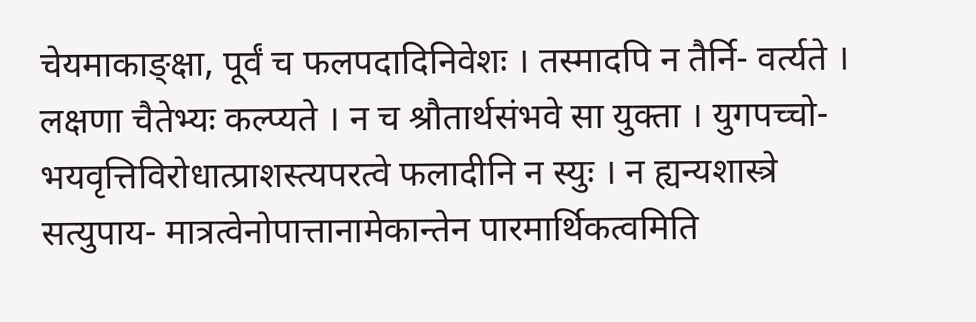चेयमाकाङ्क्षा, पूर्वं च फलपदादिनिवेशः । तस्मादपि न तैर्नि- वर्त्यते । लक्षणा चैतेभ्यः कल्प्यते । न च श्रौतार्थसंभवे सा युक्ता । युगपच्चो- भयवृत्तिविरोधात्प्राशस्त्यपरत्वे फलादीनि न स्युः । न ह्यन्यशास्त्रे सत्युपाय- मात्रत्वेनोपात्तानामेकान्तेन पारमार्थिकत्वमिति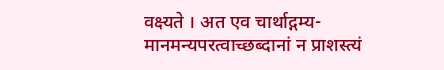वक्ष्यते । अत एव चार्थाद्गम्य- मानमन्यपरत्वाच्छब्दानां न प्राशस्त्यं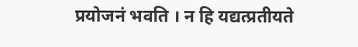प्रयोजनं भवति । न हि यद्यत्प्रतीयते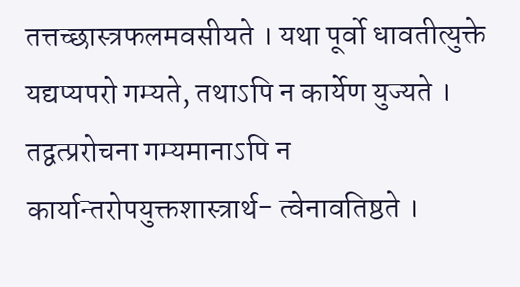तत्तच्छास्त्रफलमवसीयते । यथा पूर्वो धावतीत्युक्ते यद्यप्यपरो गम्यते, तथाऽपि न कार्येण युज्यते । तद्वत्प्ररोचना गम्यमानाऽपि न कार्यान्तरोपयुक्तशास्त्रार्थ- त्वेनावतिष्ठते ।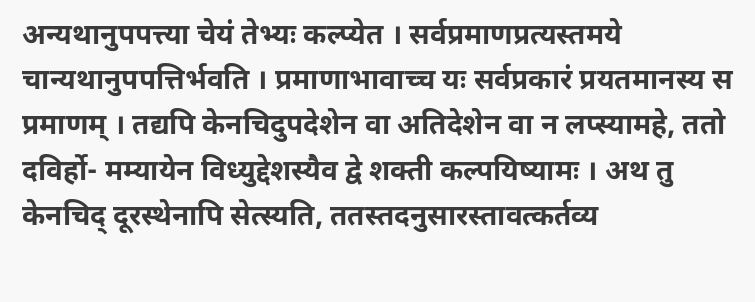अन्यथानुपपत्त्या चेयं तेभ्यः कल्प्येत । सर्वप्रमाणप्रत्यस्तमये चान्यथानुपपत्तिर्भवति । प्रमाणाभावाच्च यः सर्वप्रकारं प्रयतमानस्य स प्रमाणम् । तद्यपि केनचिदुपदेशेन वा अतिदेशेन वा न लप्स्यामहे, ततो दविर्हो- मम्यायेन विध्युद्देशस्यैव द्वे शक्ती कल्पयिष्यामः । अथ तु केनचिद् दूरस्थेनापि सेत्स्यति, ततस्तदनुसारस्तावत्कर्तव्य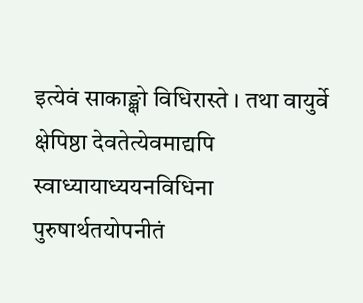इत्येवं साकाङ्क्षो विधिरास्ते । तथा वायुर्वे क्षेपिष्ठा देवतेत्येवमाद्यपि स्वाध्यायाध्ययनविधिना पुरुषार्थतयोपनीतं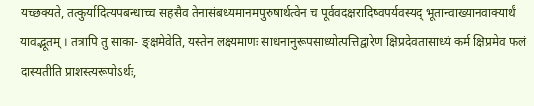यच्छक्यते, तत्कुर्यादित्यपबन्धाच्च सहसैव तेनासंबध्यमानमपुरुषार्थत्वेन च पूर्ववदक्षरादिष्वपर्यवस्यद् भूतान्वाख्यानवाक्यार्थं यावद्भूतम् । तत्रापि तु साका- ङ्क्षमेवेति, यस्तेन लक्ष्यमाणः साधनानुरूपसाध्योत्पत्तिद्वारेण क्षिप्रदेवतासाध्यं कर्म क्षिप्रमेव फलं दास्यतीति प्राशस्त्यरूपोऽर्थः,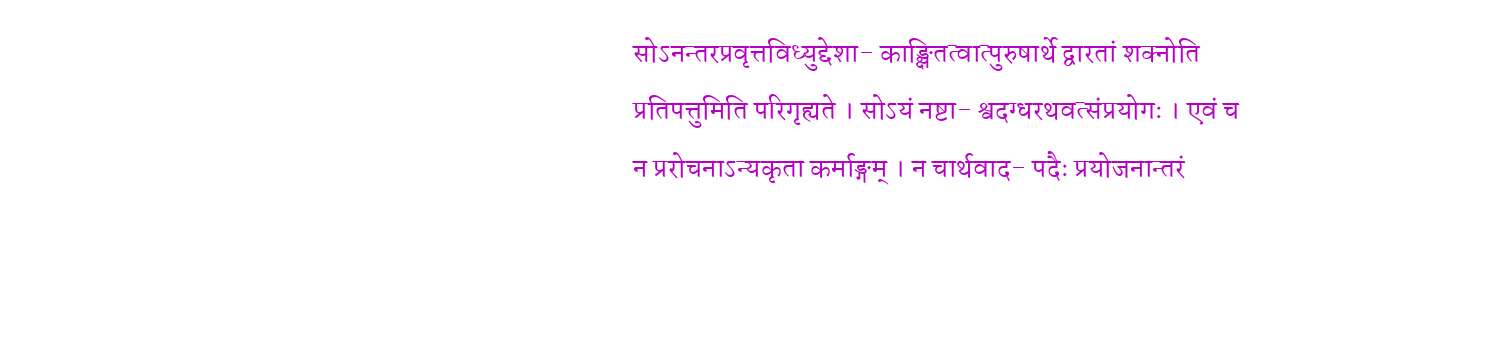सोऽनन्तरप्रवृत्तविध्युद्देशा- काङ्क्षितत्वात्पुरुषार्थे द्वारतां शक्नोति प्रतिपत्तुमिति परिगृह्यते । सोऽयं नष्टा- श्वदग्धरथवत्संप्रयोगः । एवं च न प्ररोचनाऽन्यकृता कर्माङ्गम् । न चार्थवाद- पदैः प्रयोजनान्तरं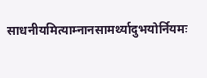साधनीयमित्याम्नानसामर्थ्यादुभयोर्नियमः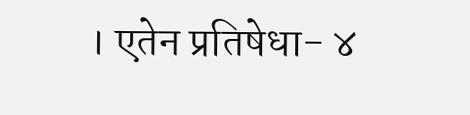। एतेन प्रतिषेधा- ४